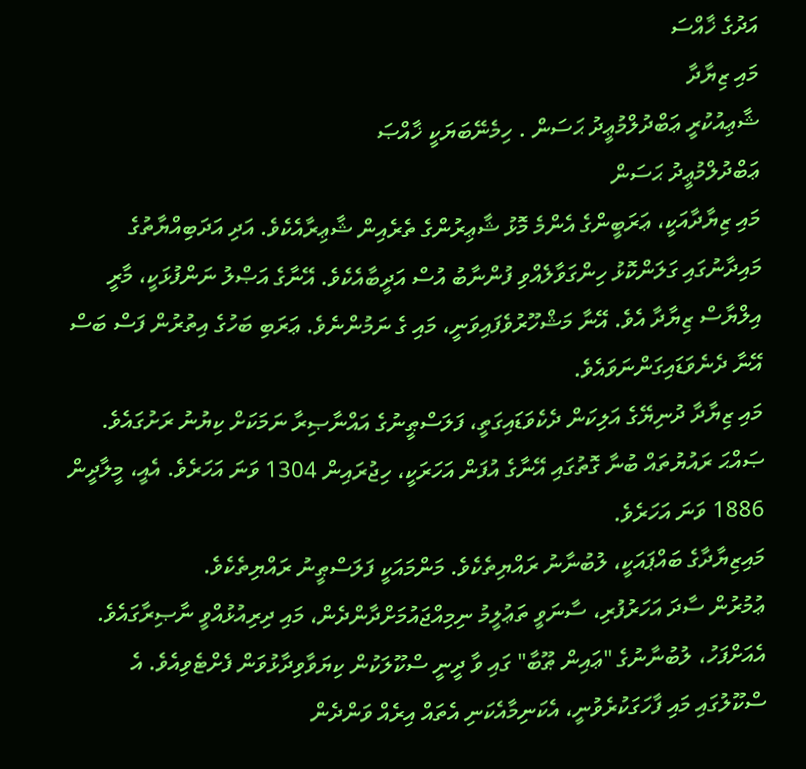އަދުގެ ޚާއްސަ
މައި ޒިޔާދާ
ޝާޢިއުކުރީ ޢަބްދުލްމުޢީދު ޙަސަން . ހިމެނޭބަޔަކީ ޚާއްޞަ
ޢަބްދުލްމުޢީދު ޙަސަން
މައި ޒިޔާދާއަކީ، ޢަރަބީންގެ އެންމެ މޮޅު ޝާޢިރުންގެ ތެރެއިން ޝާޢިރާއެކެވެ. އަދި އަދަބިއްޔާތުގެ މައިދާނުގައި ގަލަންކޮޅު ހިންގަވާލެއްވި ފުންނާބު އުސް އަދީބާއެކެވެ. އޭނާގެ އަޞްލު ނަންފުޅަކީ، މާރީ އިލްޔާސް ޒިޔާދާ އެވެ. އޭނާ މަޝްހޫރުވެފައިވަނީ، މައި ގެ ނަމުންނެވެ. ޢަރަބި ބަހުގެ އިތުރުން ފަސް ބަސް އޭނާ ދެނެވަޑައިގަންނަވައެވެ.
މައި ޒިޔާދާ ދުނިޔޭގެ އަލިކަން ދެކެވަޑައިގަތީ، ފަލަސްޠީނުގެ އައްނާޞިރާ ނަމަކަށް ކިޔުނު ރަށުގައެވެ. ޞައްޙަ ރައުޔުތައް ބުނާ ގޮތުގައި އޭނާގެ އުފަން އަހަރަކީ، ހިޖުރައިން 1304 ވަނަ އަހަރެވެ. އެއީ، މީލާދީން 1886 ވަނަ އަހަރެވެ.
މައިޒިޔާދާގެ ބައްޕައަކީ، ލުބުނާނު ރައްޔިތެކެވެ. މަންމައަކީ ފަލަސްޠީނު ރައްޔިތެކެވެ.
ޢުމުރުން ސާދަ އަހަރުފުރި، ސާނަވީ ތަޢުލީމު ނިމިއްޖައުމަށްދާންދެން، މައި ދިރިއުޅުއްވީ ނާޞިރާގައެވެ.
އެއަށްފަހު، ލުބުނާނުގެ "ޢައިން ޠޫބާ" ގައި ވާ ދީނީ ސްކޫލަކުން ކިޔަވާވިދާޅުވަން ފެށްޓެވިއެވެ. އެ ސްކޫލުގައި މައި ފާހަގަކުރެވުނީ، އެކަނިމާއެކަނި އެތައް އިރެއް ވަންދެން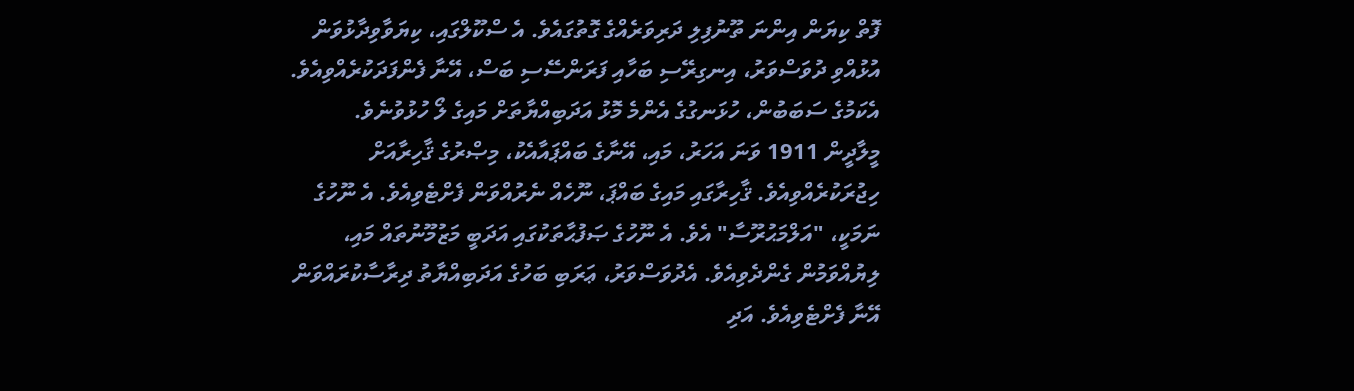ފޮތް ކިޔަން އިންނަ ތޫނުފިލި ދަރިވަރެއްގެ ގޮތުގައެވެ. އެ ސްކޫލްގައި، ކިޔަވާވިދާޅުވަން އުޅުއްވި ދުވަސްވަރު، އިނގިރޭސި ބަހާއި ފަރަންސޭސި ބަސް، އޭނާ ފެންފަދަކުރެއްވިއެވެ. އެކަމުގެ ސަބަބުން، ހުޅަނގުގެ އެންމެ މޮޅު އަދަބިއްޔާތަށް މައިގެ ލޯ ހުޅުވުނެވެ.
މީލާދީން 1911 ވަނަ އަހަރު، މައި، އޭނާގެ ބައްޕައާއެކު، މިޞްރުގެ ޤާހިރާއަށް ހިޖުރަކުރެއްވިއެވެ. ޤާހިރާގައި މައިގެ ބައްޕަ، ނޫހެއް ނެރުއްވަން ފެށްޓެވިއެވެ. އެ ނޫހުގެ ނަމަކީ، "އަލްމަޙުރޫސާ" އެވެ. އެ ނޫހުގެ ޞަފުޙާތަކުގައި އަދަބީ މަޒުމޫނުތައް މައި، ލިޔުއްވަމުން ގެންދެވިއެވެ. އެދުވަސްވަރު، ޢަރަބި ބަހުގެ އަދަބިއްޔާތު ދިރާސާކުރައްވަން އޭނާ ފެށްޓެވިއެވެ. އަދި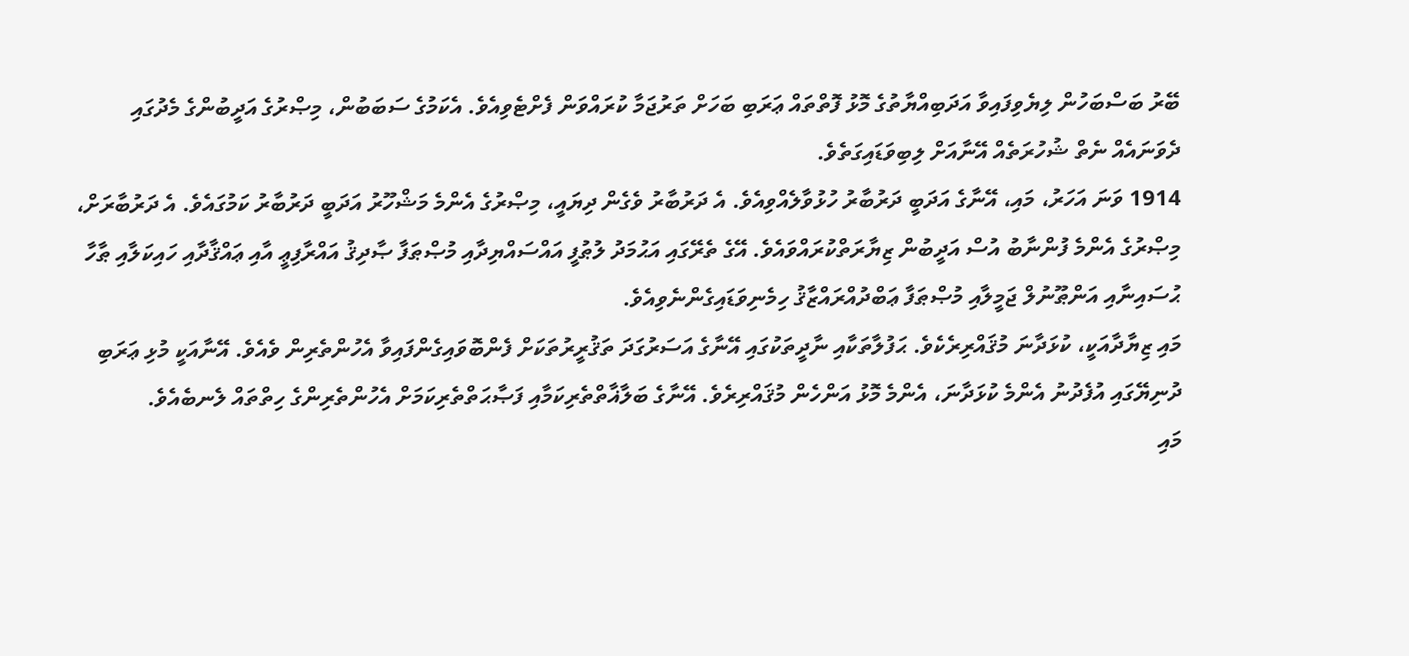ބޭރު ބަސްބަހުން ލިޔެވިފައިވާ އަދަބިއްޔާތުގެ މޮޅު ފޮތްތައް ޢަރަބި ބަހަށް ތަރުޖަމާ ކުރައްވަން ފެށްޓެވިއެވެ. އެކަމުގެ ސަބަބުން، މިޞްރުގެ އަދީބުންގެ މެދުގައި ދެވަނައެއް ނެތް ޝުހުރަތެއް އޭނާއަށް ލިބިވަޑައިގަތެވެ.
1914 ވަނަ އަހަރު، މައި، އޭނާގެ އަދަބީ ދަރުބާރު ހުޅުވާލެއްވިއެވެ. އެ ދަރުބާރު ވެގެން ދިޔައީ، މިޞްރުގެ އެންމެ މަޝްހޫރު އަދަބީ ދަރުބާރު ކަމުގައެވެ. އެ ދަރުބާރަށް، މިޞްރުގެ އެންމެ ފުންނާބު އުސް އަދީބުން ޒިޔާރަތްކުރައްވައެވެ. އޭގެ ތެރޭގައި އަޙުމަދު ލުޠުފީ އައްސައްޔިދާއި މުޞްޠަފާ ޞާދިޤު އައްރާފިޢީ އާއި ޢައްޤާދާއި ހައިކަލާއި ޠާހާ ޙުސައިނާއި އަންޠޫނުލް ޖަމީލާއި މުޞްޠަފާ ޢަބްދުއްރައްޒާޤު ހިމެނިވަޑައިގެންނެވިއެވެ.
މައި ޒިޔާދާއަކީ، ކުޅަދާނަ މުޤައްރިރެކެވެ. ޙަފުލާތަކާއި ނާދީތަކުގައި އޭނާގެ އަސަރުގަދަ ތަޤުރީރުތަކަށް ފެންބޮވައިގެންފައިވާ އެހުންތެރިން ވެއެވެ. އޭނާއަކީ މުޅި ޢަރަބި ދުނިޔޭގައި އުފެދުނު އެންމެ ކުޅަދާނަ، އެންމެ މޮޅު އަންހެން މުޤައްރިރެވެ. އޭނާގެ ބަލާޣާތްތެރިކަމާއި ފަޞާޙަތްތެރިކަމަށް އެހުންތެރިންގެ ހިތްތައް ލެނބެއެވެ.
މައި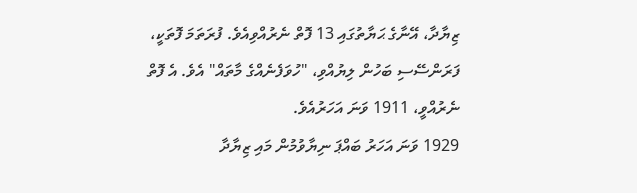ޒިޔާދާ، އޭނާގެ ޙަޔާތުގައި 13 ފޮތް ނެރުއްވިއެވެ. ފުރަތަމަ ފޮތަކީ، ފަރަންސޭސި ބަހުން ލިޔުއްވި، "ހުވަފެނެއްގެ މާތައް" އެވެ. އެ ފޮތް ނެރުއްވީ، 1911 ވަނަ އަހަރުއެވެ.
1929 ވަނަ އަހަރު ބައްޕަ ނިޔާވުމުން މައި ޒިޔާދާ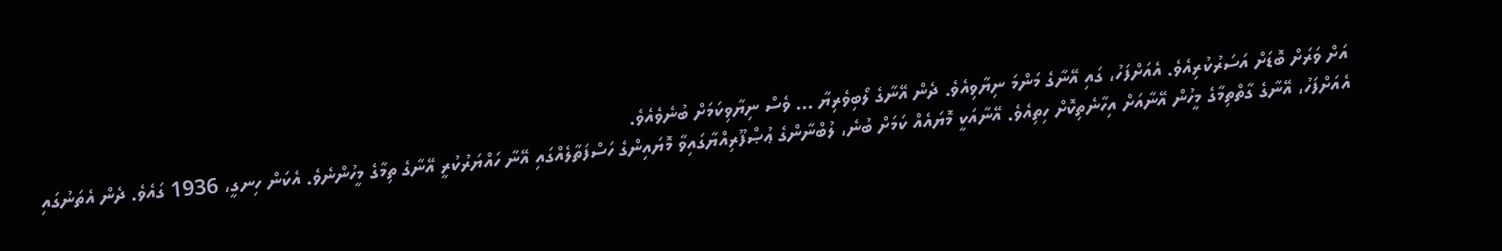އަށް ވަރަށް ބޮޑަށް އަސަރުކުރިއެވެ. އެއަށްފަހު، ގައި އޭނާގެ މަންމަ ނިޔާވިއެވެ. ދެން އޭނާގެ ލޯބިވެރިޔާ ... ވެސް ނިޔާވިކަމަށް ބުނެވެއެވެ.
އެއަށްފަހު، އޭނާގެ ގާތްތިމާގެ މީހުން އޭނާއަށް އިހާނެތިކޮށް ހިތިއެވެ. އޭނާއަކީ މޮޔައެއް ކަމަށް ބުނެ، ލުބްނާންގެ ޢުޞްފޫރިއްޔާގައިވާ މޮޔައިންގެ ހަސްފަތާލެއްގައި އޭނާ ހައްޔަރުކުރީ އޭނާގެ ތިމާގެ މީހުންނެވެ. އެކަން ހިނގީ، 1936 ގައެވެ. ދެން އެތަނުގައި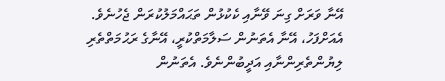އޭނާ ވަރަށް ގިނަ ވޭނާއި ކެކުޅުން ތަޙައްމަލުކުރަން ޖެހުނެވެ. އެއަށްފަހު، އޭނާ އެތަނުން ސަލާމަތްކުރީ، އޭނާގެ ރަޙުމަތްތެރި ލިޔުންތެރިންނާއި އަދީބުންނެވެ. އެތަނުން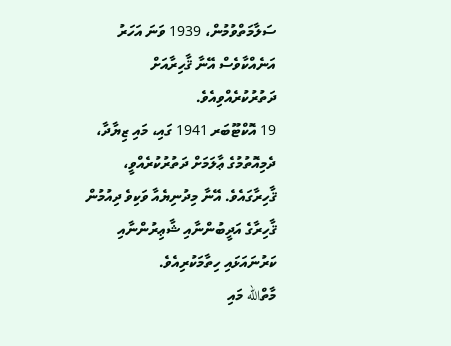ސަލާމަތްވުމުން، 1939 ވަނަ އަހަރު އަނެއްކާވެސް އޭނާ ޤާހިރާއަށް ދަތުރުކުރެއްވިއެވެ.
19 އޮކްޓޫބަރ 1941 ގައި، މައި ޒިޔާދާ، ދެމިއޮތުމުގެ ޢާލަމަށް ދަތުރުކުރެއްވީ، ޤާހިރާގައެވެ. އޭނާ މިދުނިޔެއާ ވަކިވެ ދިއުމުން ޤާހިރާގެ އަދީބުންނާއި ޝާޢިރުންނާއި ކަރުނައަޅައި ހިތާމަކުރިއެވެ.
މާތްالله މައި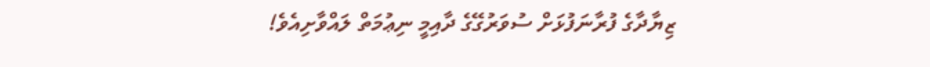ޒިޔާދާގެ ފުރާނަފުޅަށް ސުވަރުގޭގެ ދާއިމީ ނިޢުމަތް ލައްވާށިއެވެ!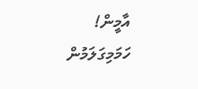އާމީން!
ހަމަމިގަލަމުން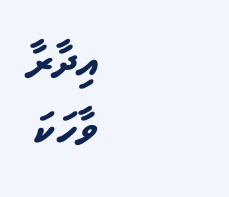އިދާރާ
ވާހަކަ